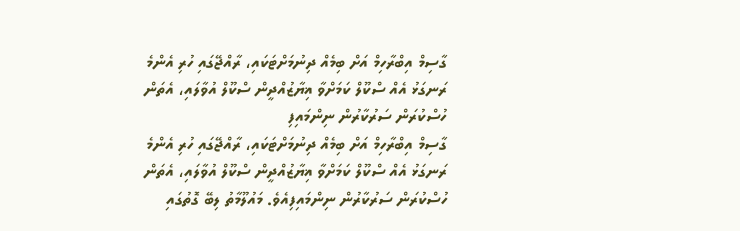ގާސިމް އިބްރާހިމް އަށް ބިމެއް ދިނުމަށްޓަކައި، ރާއްޖޭގައި ހުރި އެންމެ ރަނގަޅު އެއް ސްކޫލް ކަމަށްވާ ޣިޔާޒުއްދީން ސްކޫލް އުވާލައި، އެތަން ހުސްކުރަން ސަރުކާރުން ނިންމައިފި
ގާސިމް އިބްރާހިމް އަށް ބިމެއް ދިނުމަށްޓަކައި، ރާއްޖޭގައި ހުރި އެންމެ ރަނގަޅު އެއް ސްކޫލް ކަމަށްވާ ޣިޔާޒުއްދީން ސްކޫލް އުވާލައި، އެތަން ހުސްކުރަން ސަރުކާރުން ނިންމައިފިއެވެ. މައުލޫމާތު ލިބޭ ގޮތުގައި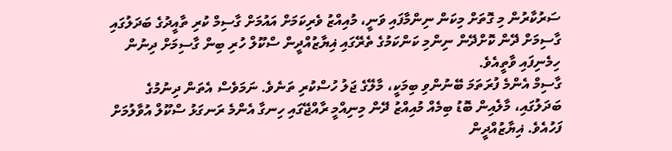ސަރުކާރުން މި ގޮތަށް މިކަން ނިންމާފައި ވަނީ، މުއިއްޒު ވެރިކަމަށް އައުމަށް ގާސިމް ކުރި ތާއީދުގެ ބަދަލުގައި ގާސިމަށް ދޭން ކޮށްދޭން ނިންމި ކަންކަމުގެ ތެރޭގައި ޣިޔާޒުއްދީން ސްކޫލް ހުރި ބިން ގާސިމަށް ދިނުން ހިމެނިފައި ވާތީއެވެ.
ގާސިމް އެންމެ ފުރަތަމަ ބޭނުންވި ބިމަކީ، މާލޭގެ ޖަލު ހުސްކުރި ތަނެވެ. ނަމަވެސް އެތަން ދިނުމުގެ ބަދަލުގައި، މާލެއިން ބޮޑު ބިމެއް މުއިއްޒު ދޭން މިނިއްމީ ރާއްޖޭގައި ހިނގާ އެންމެ ރަނގަޅު ސްކޫލް އުވާލުމަށް ފަހުއެވެ. ޣިޔާޒުއްދީން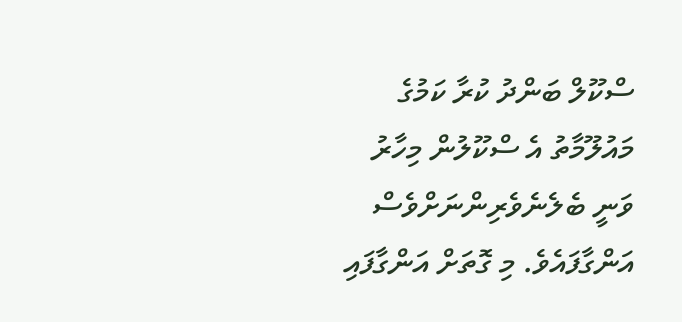ސްކޫލް ބަންދު ކުރާ ކަމުގެ މައުލޫމާތު އެ ސްކޫލުން މިހާރު ވަނީ ބެލެނެވެރިންނަށްވެސް އަންގާފައެވެ. މި ގޮތަށް އަންގާފައި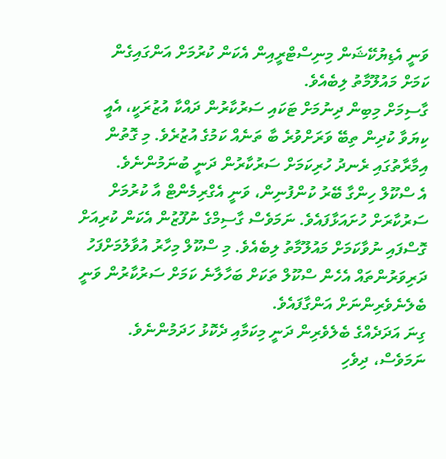ވަނީ އެޑިޔުކޭޝަން މިނިސްޓްރީއިން އެކަން ކުރުމަށް އަންގައިގެން ކަމަށް މައުލޫމާތު ލިބެއެވެ.
ގާސިމަށް މިބިން ދިނުމަށް ޓަކައި ސަރުކާރުން ދައްކާ އުޒުރަކީ، އެއީ ކިޔަވާ ކުދިން ތިބޭ ވަރަށްވުރެ ބާ ތަނެއް ކަމުގެ އުޒުރެވެ. މި ގޮތުން އިމާރާތުގައި ރެނދު ހުރިކަމަށް ސަރުކާރުން ދަނީ ބުނަމުންނެވެ.
އެ ސްކޫލް ހިންގާ ބޭރު ކުންފުނިން، ވަނީ އެގްރިމެންޓް އާ ކުރުމަށް ސަރުކާރަށް ހުށައަޅާފައެވެ. ނަމަވެސް ގާސިމްގެ ނުފޫޒުން އެކަން ކުރިއަށް ގޮސްފައި ނުވާކަމަށް މައުލޫމާތު ލިބެއެވެ. މި ސްކޫލް މިހާރު އުވާލުމަށްފަހު ދަރިވަރުންތައް އެހެން ސްކޫލް ތަކަށް ބަހާލާނެ ކަމަށް ސަރުކާރުން ވަނީ ބެލެނެވެރިންނަށް އަންގާފައެވެ.
ގިނަ އަދަދެއްގެ ބެލެވެރިން ދަނީ މިކަމާއި ދެކޮޅު ހަދަމުންނެވެ. ނަމަވެސް، ދިވެހި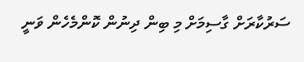ސަރުކާރަށް ގާސިމަށް މި ބިން ދިނުން ކޮންމެހެން ވަނީ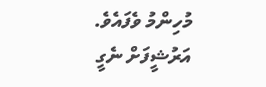މުހިންމު ވެފައެވެ.
އަރުޝީފަށް ނެގީ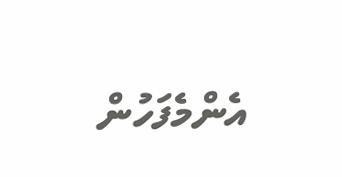އެންމެފަހުން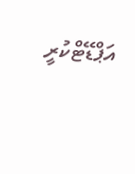އަޕްޑޭޓްކުރީ